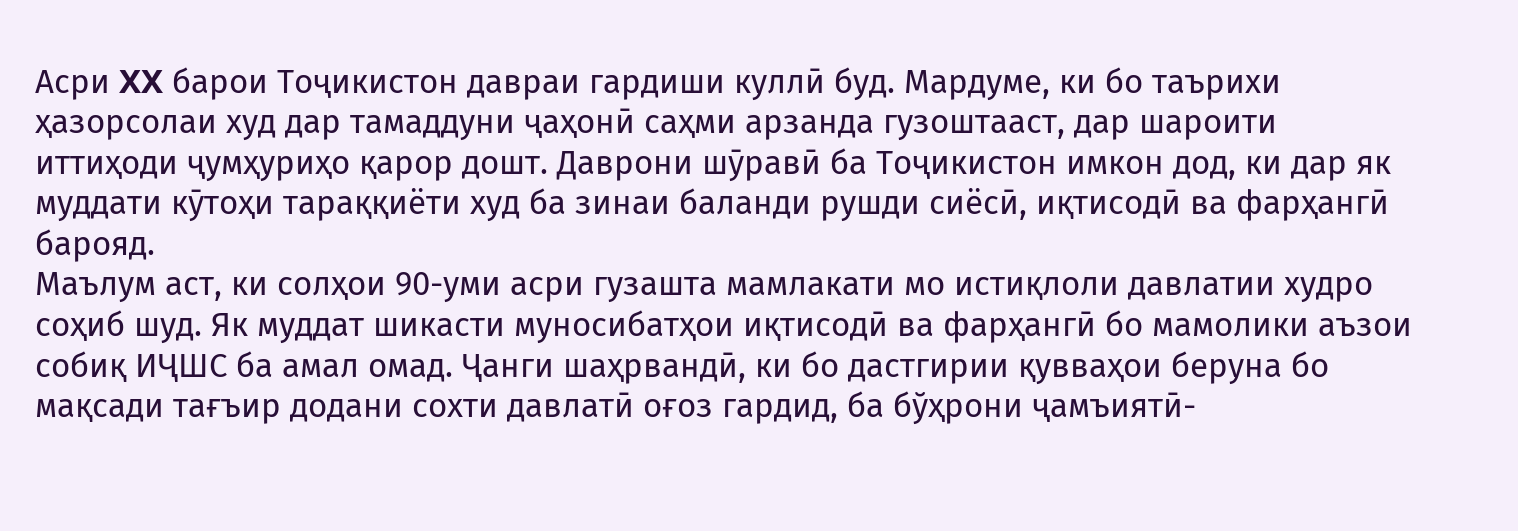Асри XX барои Тоҷикистон давраи гардиши куллӣ буд. Мардуме, ки бо таърихи ҳазорсолаи худ дар тамаддуни ҷаҳонӣ саҳми арзанда гузоштааст, дар шароити иттиҳоди ҷумҳуриҳо қарор дошт. Даврони шӯравӣ ба Тоҷикистон имкон дод, ки дар як муддати кӯтоҳи тараққиёти худ ба зинаи баланди рушди сиёсӣ, иқтисодӣ ва фарҳангӣ барояд.
Маълум аст, ки солҳои 90-уми асри гузашта мамлакати мо истиқлоли давлатии худро соҳиб шуд. Як муддат шикасти муносибатҳои иқтисодӣ ва фарҳангӣ бо мамолики аъзои собиқ ИҶШС ба амал омад. Ҷанги шаҳрвандӣ, ки бо дастгирии қувваҳои беруна бо мақсади тағъир додани сохти давлатӣ оғоз гардид, ба бўҳрони ҷамъиятӣ-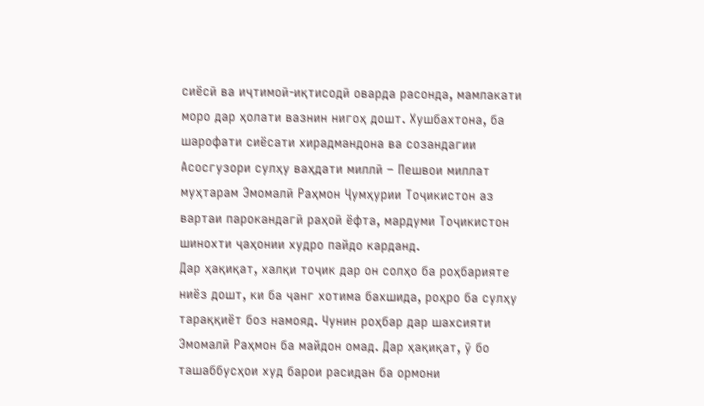сиёсӣ ва иҷтимоӣ-иқтисодӣ оварда расонда, мамлакати моро дар ҳолати вазнин нигоҳ дошт. Хушбахтона, ба шарофати сиёсати хирадмандона ва созандагии Асосгузори сулҳу ваҳдати миллӣ – Пешвои миллат муҳтарам Эмомалӣ Раҳмон Ҷумҳурии Тоҷикистон аз вартаи парокандагӣ раҳоӣ ёфта, мардуми Тоҷикистон шинохти ҷаҳонии худро пайдо карданд.
Дар ҳақиқат, халқи тоҷик дар он солҳо ба роҳбарияте ниёз дошт, ки ба ҷанг хотима бахшида, роҳро ба сулҳу тараққиёт боз намояд. Чунин роҳбар дар шахсияти Эмомалӣ Раҳмон ба майдон омад. Дар ҳақиқат, ӯ бо ташаббусҳои худ барои расидан ба ормони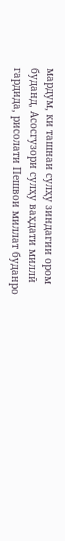мардум, ки ташнаи сулҳу зиндагии ором буданд, Асосгузори сулҳу ваҳдати миллӣ гардида, рисолати Пешвои миллат буданро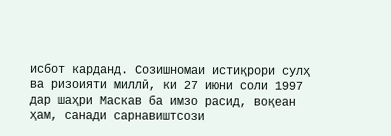исбот карданд. Созишномаи истиқрори сулҳ ва ризоияти миллӣ, ки 27 июни соли 1997 дар шаҳри Маскав ба имзо расид, воқеан ҳам, санади сарнавиштсози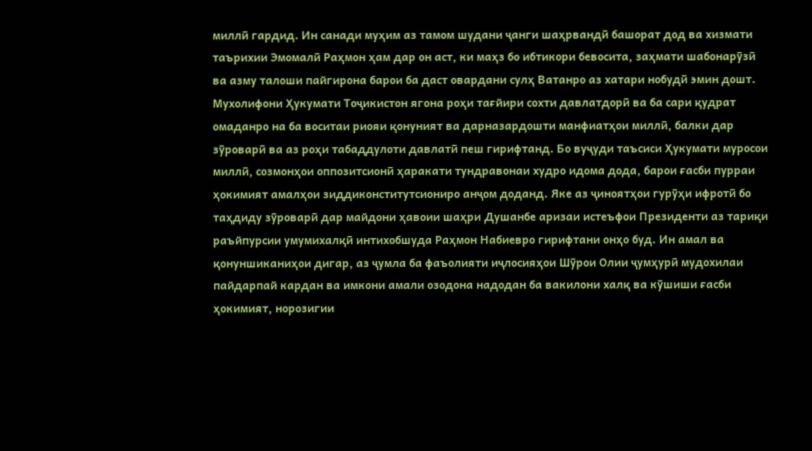миллӣ гардид. Ин санади муҳим аз тамом шудани ҷанги шаҳрвандӣ башорат дод ва хизмати таърихии Эмомалӣ Раҳмон ҳам дар он аст, ки маҳз бо ибтикори бевосита, заҳмати шабонарӯзӣ ва азму талоши пайгирона барои ба даст овардани сулҳ Ватанро аз хатари нобудӣ эмин дошт.
Мухолифони Ҳукумати Тоҷикистон ягона роҳи тағйири сохти давлатдорӣ ва ба сари қудрат омаданро на ба воситаи риояи қонуният ва дарназардошти манфиатҳои миллӣ, балки дар зӯроварӣ ва аз роҳи табаддулоти давлатӣ пеш гирифтанд. Бо вуҷуди таъсиси Ҳукумати муросои миллӣ, созмонҳои оппозитсионӣ ҳаракати тундравонаи худро идома дода, барои ғасби пурраи ҳокимият амалҳои зиддиконститутсиониро анҷом доданд. Яке аз ҷиноятҳои гурӯҳи ифротӣ бо таҳдиду зӯроварӣ дар майдони ҳавоии шаҳри Душанбе аризаи истеъфои Президенти аз тариқи раъйпурсии умумихалқӣ интихобшуда Раҳмон Набиевро гирифтани онҳо буд. Ин амал ва қонуншиканиҳои дигар, аз ҷумла ба фаъолияти иҷлосияҳои Шӯрои Олии ҷумҳурӣ мудохилаи пайдарпай кардан ва имкони амали озодона надодан ба вакилони халқ ва кӯшиши ғасби ҳокимият, норозигии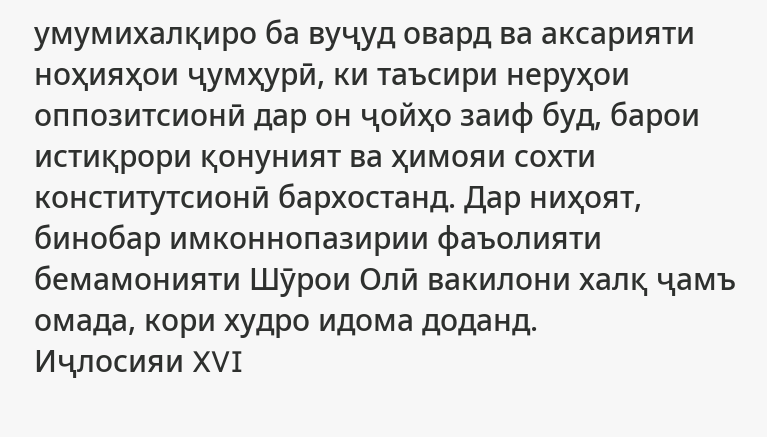умумихалқиро ба вуҷуд овард ва аксарияти ноҳияҳои ҷумҳурӣ, ки таъсири неруҳои оппозитсионӣ дар он ҷойҳо заиф буд, барои истиқрори қонуният ва ҳимояи сохти конститутсионӣ бархостанд. Дар ниҳоят, бинобар имконнопазирии фаъолияти бемамонияти Шӯрои Олӣ вакилони халқ ҷамъ омада, кори худро идома доданд.
Иҷлосияи XVI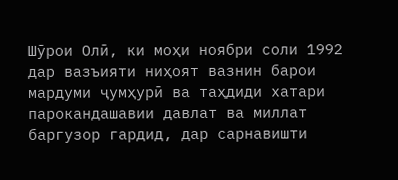Шӯрои Олӣ, ки моҳи ноябри соли 1992 дар вазъияти ниҳоят вазнин барои мардуми ҷумҳурӣ ва таҳдиди хатари парокандашавии давлат ва миллат баргузор гардид, дар сарнавишти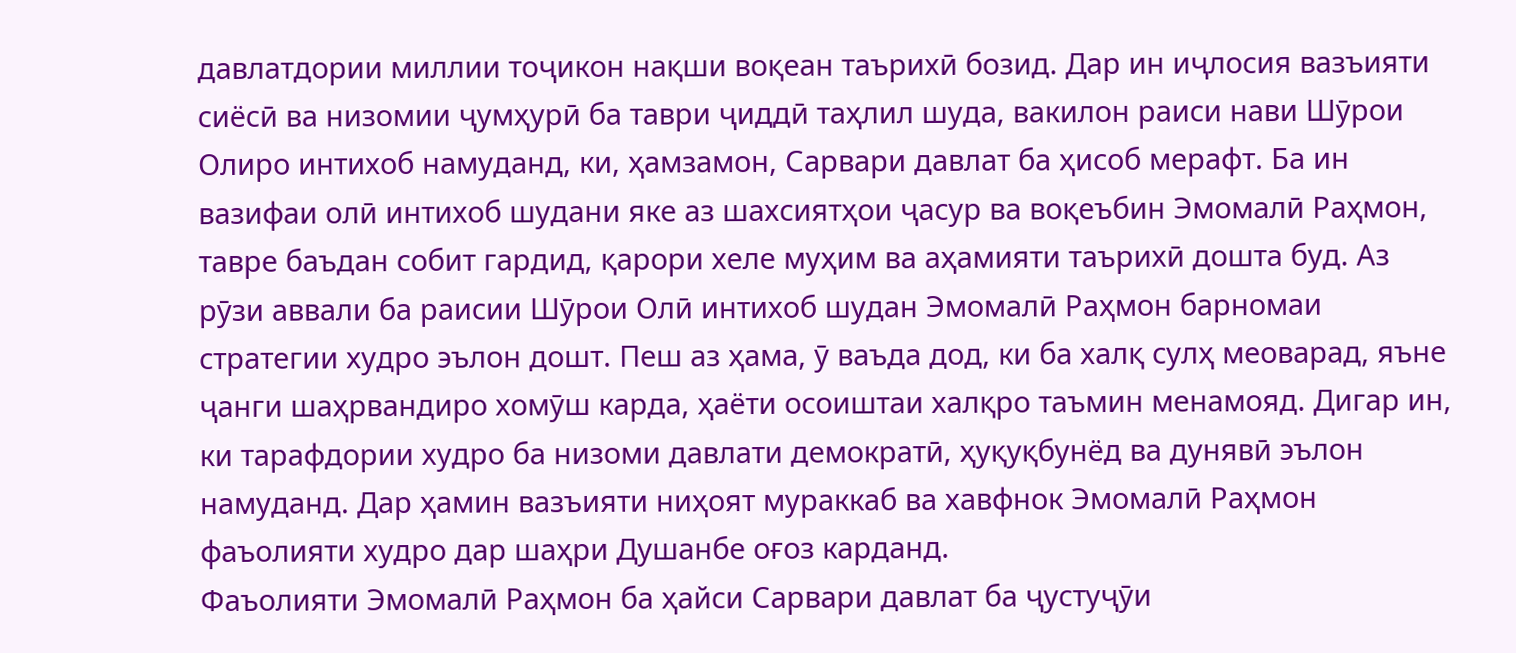давлатдории миллии тоҷикон нақши воқеан таърихӣ бозид. Дар ин иҷлосия вазъияти сиёсӣ ва низомии ҷумҳурӣ ба таври ҷиддӣ таҳлил шуда, вакилон раиси нави Шӯрои Олиро интихоб намуданд, ки, ҳамзамон, Сарвари давлат ба ҳисоб мерафт. Ба ин вазифаи олӣ интихоб шудани яке аз шахсиятҳои ҷасур ва воқеъбин Эмомалӣ Раҳмон, тавре баъдан собит гардид, қарори хеле муҳим ва аҳамияти таърихӣ дошта буд. Аз рӯзи аввали ба раисии Шӯрои Олӣ интихоб шудан Эмомалӣ Раҳмон барномаи стратегии худро эълон дошт. Пеш аз ҳама, ӯ ваъда дод, ки ба халқ сулҳ меоварад, яъне ҷанги шаҳрвандиро хомӯш карда, ҳаёти осоиштаи халқро таъмин менамояд. Дигар ин, ки тарафдории худро ба низоми давлати демократӣ, ҳуқуқбунёд ва дунявӣ эълон намуданд. Дар ҳамин вазъияти ниҳоят мураккаб ва хавфнок Эмомалӣ Раҳмон фаъолияти худро дар шаҳри Душанбе оғоз карданд.
Фаъолияти Эмомалӣ Раҳмон ба ҳайси Сарвари давлат ба ҷустуҷӯи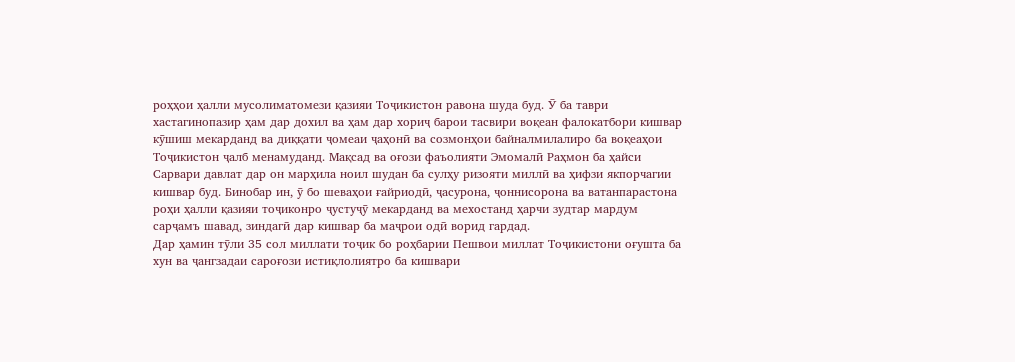роҳҳои ҳалли мусолиматомези қазияи Тоҷикистон равона шуда буд. Ӯ ба таври хастагинопазир ҳам дар дохил ва ҳам дар хориҷ барои тасвири воқеан фалокатбори кишвар кӯшиш мекарданд ва диққати ҷомеаи ҷаҳонӣ ва созмонҳои байналмилалиро ба воқеаҳои Тоҷикистон ҷалб менамуданд. Мақсад ва оғози фаъолияти Эмомалӣ Раҳмон ба ҳайси Сарвари давлат дар он марҳила ноил шудан ба сулҳу ризояти миллӣ ва ҳифзи якпорчагии кишвар буд. Бинобар ин, ӯ бо шеваҳои ғайриодӣ, ҷасурона, ҷоннисорона ва ватанпарастона роҳи ҳалли қазияи тоҷиконро ҷустуҷӯ мекарданд ва мехостанд ҳарчи зудтар мардум сарҷамъ шавад, зиндагӣ дар кишвар ба маҷрои одӣ ворид гардад.
Дар ҳамин тӯли 35 сол миллати тоҷик бо роҳбарии Пешвои миллат Тоҷикистони оғушта ба хун ва ҷангзадаи сароғози истиқлолиятро ба кишвари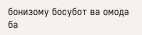бонизому босубот ва омода ба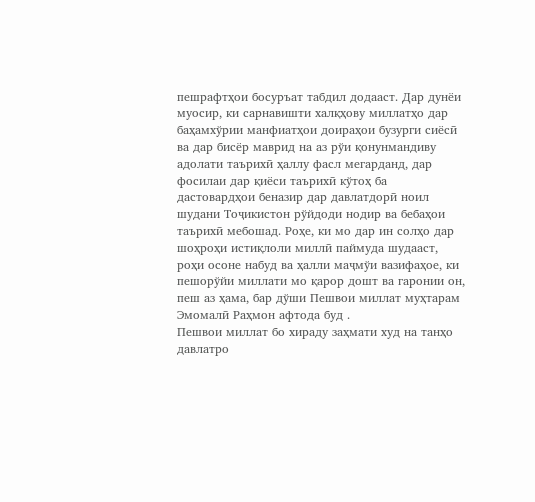пешрафтҳои босуръат табдил додааст. Дар дунёи муосир, ки сарнавишти халқҳову миллатҳо дар баҳамхўрии манфиатҳои доираҳои бузурги сиёсӣ ва дар бисёр маврид на аз рўи қонунмандиву адолати таърихӣ ҳаллу фасл мегарданд, дар фосилаи дар қиёси таърихӣ кўтоҳ ба дастовардҳои беназир дар давлатдорӣ ноил шудани Тоҷикистон рўйдоди нодир ва бебаҳои таърихӣ мебошад. Роҳе, ки мо дар ин солҳо дар шоҳроҳи истиқлоли миллӣ паймуда шудааст, роҳи осоне набуд ва ҳалли маҷмўи вазифаҳое, ки пешорўйи миллати мо қарор дошт ва гаронии он, пеш аз ҳама, бар дўши Пешвои миллат муҳтарам Эмомалӣ Раҳмон афтода буд .
Пешвои миллат бо хираду заҳмати худ на танҳо давлатро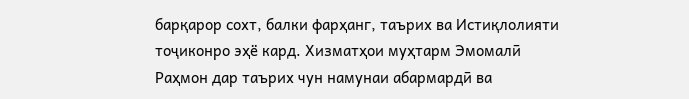барқарор сохт, балки фарҳанг, таърих ва Истиқлолияти тоҷиконро эҳё кард. Хизматҳои муҳтарм Эмомалӣ Раҳмон дар таърих чун намунаи абармардӣ ва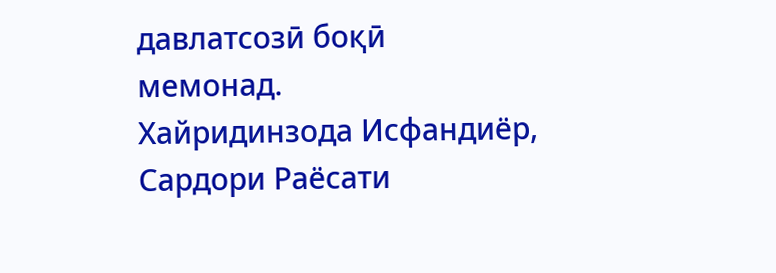давлатсозӣ боқӣ мемонад.
Хайридинзода Исфандиёр,
Сардори Раёсати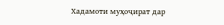Хадамоти муҳоҷират дар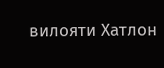вилояти Хатлон